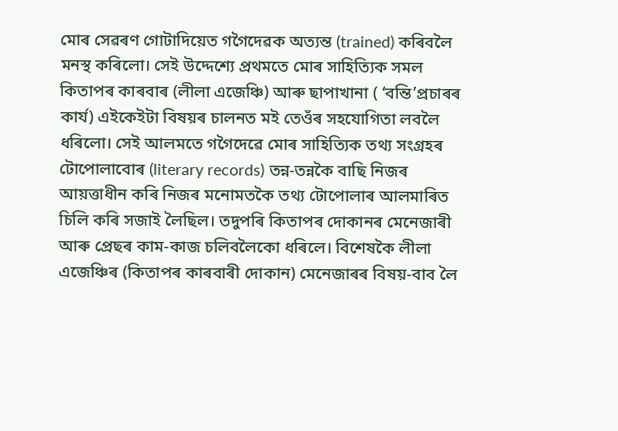মোৰ সেৱৰণ গোটাদিয়েত গগৈদেৱক অত্যন্ত (trained) কৰিবলৈ মনস্থ কৰিলো। সেই উদ্দেশ্যে প্ৰথমতে মোৰ সাহিত্যিক সমল কিতাপৰ কাৰবাৰ (লীলা এজেঞ্চি) আৰু ছাপাখানা ( ‘বন্তি’প্ৰচাৰৰ কাৰ্য) এইকেইটা বিষয়ৰ চালনত মই তেওঁৰ সহযোগিতা লবলৈ ধৰিলো। সেই আলমতে গগৈদেৱে মোৰ সাহিত্যিক তথ্য সংগ্ৰহৰ টোপোলাবোৰ (literary records) তন্ন-তন্নকৈ বাছি নিজৰ আয়ত্তাধীন কৰি নিজৰ মনোমতকৈ তথ্য টোপোলাৰ আলমাৰিত চিলি কৰি সজাই লৈছিল। তদুপৰি কিতাপৰ দোকানৰ মেনেজাৰী আৰু প্ৰেছৰ কাম-কাজ চলিবলৈকো ধৰিলে। বিশেষকৈ লীলা এজেঞ্চিৰ (কিতাপৰ কাৰবাৰী দোকান) মেনেজাৰৰ বিষয়-বাব লৈ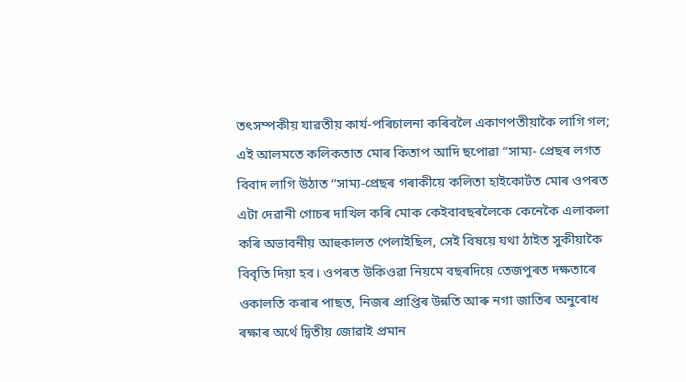তৎসম্পকীয় যাৱতীয় কাৰ্য-পৰিচালনা কৰিবলৈ একাণপতীয়াকৈ লাগি গল; এই আলমতে কলিকতাত মোৰ কিতাপ আদি ছপোৱা “সাম্য- প্ৰেছৰ লগত বিবাদ লাগি উঠাত “সাম্য-প্ৰেছৰ গৰাকীয়ে কলিতা হাইকোৰ্টত মোৰ ওপৰত এটা দেৱানী গোচৰ দাখিল কৰি মোক কেইবাবছৰলৈকে কেনেকৈ এলাকলা কৰি অভাবনীয় আহুকালত পেলাইছিল, সেই বিষয়ে যথা ঠাইত সুকীয়াকৈ বিবৃতি দিয়া হব। ওপৰত উকিওৱা নিয়মে বছৰদিয়ে তেজপুৰত দক্ষতাৰে ওকালতি কৰাৰ পাছত, নিজৰ প্ৰাপ্তিৰ উন্নতি আৰু নগা জাতিৰ অনুৰোধ ৰক্ষাৰ অৰ্থে দ্বিতীয় জোৱাই প্ৰমান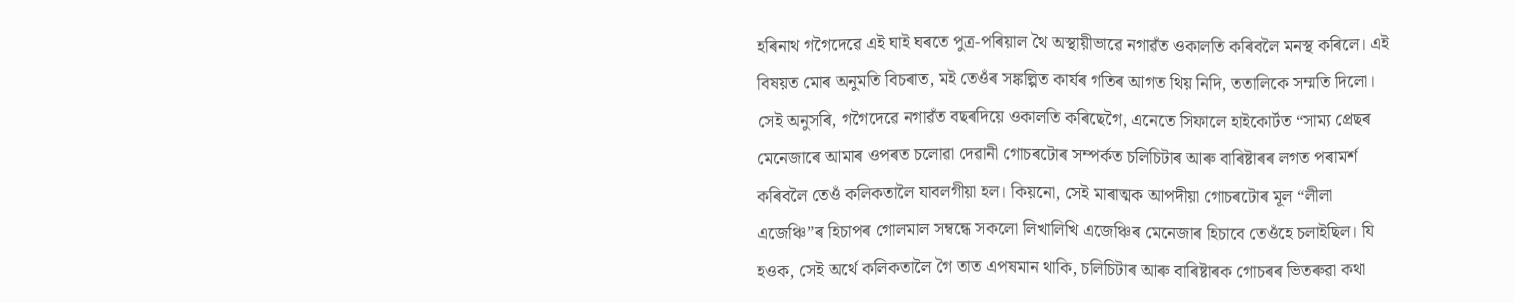হৰিনাথ গগৈদেৱে এই ঘাই ঘৰতে পুত্ৰ-পৰিয়াল থৈ অস্থায়ীভাৱে নগাৱঁত ওকালতি কৰিবলৈ মনস্থ কৰিলে। এই বিষয়ত মোৰ অনুমতি বিচৰাত, মই তেওঁৰ সঙ্কল্পিত কাৰ্যৰ গতিৰ আগত থিয় নিদি, ততালিকে সম্মতি দিলো। সেই অনুসৰি, গগৈদেৱে নগাৱঁত বছৰদিয়ে ওকালতি কৰিছেগৈ, এনেতে সিফালে হাইকোৰ্টত “সাম্য প্ৰেছৰ মেনেজাৰে আমাৰ ওপৰত চলোৱা দেৱানী গোচৰটোৰ সম্পৰ্কত চলিচিটাৰ আৰু বাৰিষ্টাৰৰ লগত পৰামৰ্শ কৰিবলৈ তেওঁ কলিকতালৈ যাবলগীয়া হল। কিয়নো, সেই মাৰাত্মক আপদীয়া গোচৰটোৰ মূল “লীলা এজেঞ্চি”ৰ হিচাপৰ গোলমাল সম্বন্ধে সকলো লিখালিখি এজেঞ্চিৰ মেনেজাৰ হিচাবে তেওঁহে চলাইছিল। যি হওক, সেই অৰ্থে কলিকতালৈ গৈ তাত এপষমান থাকি, চলিচিটাৰ আৰু বাৰিষ্টাৰক গোচৰৰ ভিতৰুৱা কথা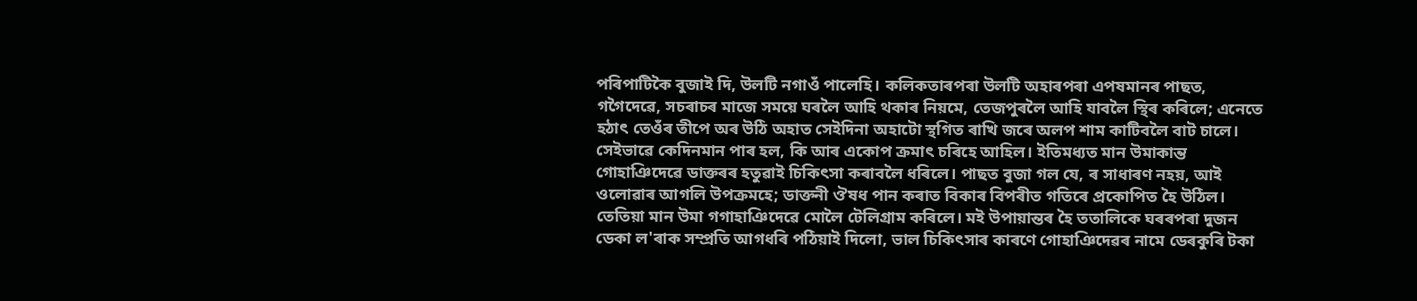পৰিপাটিকৈ বুজাই দি, উলটি নগাওঁ পালেহি। কলিকতাৰপৰা উলটি অহাৰপৰা এপষমানৰ পাছত, গগৈদেৱে, সচৰাচৰ মাজে সময়ে ঘৰলৈ আহি থকাৰ নিয়মে, তেজপুৰলৈ আহি যাবলৈ স্থিৰ কৰিলে; এনেতে হঠাৎ তেওঁৰ তীপে অৰ উঠি অহাত সেইদিনা অহাটো স্থগিত ৰাখি জৰে অলপ শাম কাটিবলৈ বাট চালে। সেইভাৱে কেদিনমান পাৰ হল, কি আৰ একোপ ক্ৰমাৎ চৰিহে আহিল। ইতিমধ্যত মান উমাকান্ত গোহাঞিদেৱে ডাক্তৰৰ হতুৱাই চিকিৎসা কৰাবলৈ ধৰিলে। পাছত বুজা গল যে, ৰ সাধাৰণ নহয়, আই ওলোৱাৰ আগলি উপক্ৰমহে; ডাক্তনী ঔষধ পান কৰাত বিকাৰ বিপৰীত গতিৰে প্ৰকোপিত হৈ উঠিল। তেতিয়া মান উমা গগাহাঞিদেৱে মোলৈ টেলিগ্ৰাম কৰিলে। মই উপায়ান্তৰ হৈ ততালিকে ঘৰৰপৰা দুজন ডেকা ল'ৰাক সম্প্ৰতি আগধৰি পঠিয়াই দিলো, ভাল চিকিৎসাৰ কাৰণে গোহাঞিদেৱৰ নামে ডেৰকুৰি টকা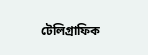টেলিগ্ৰাফিক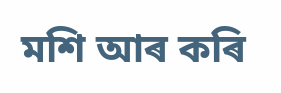মশি আৰ কৰি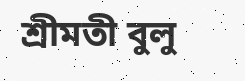শ্ৰীমতী বুলু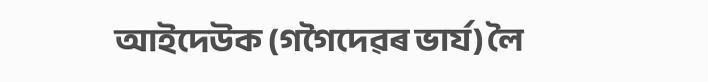আইদেউক (গগৈদেৱৰ ভাৰ্য) লৈ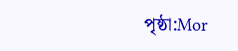পৃষ্ঠা:Mor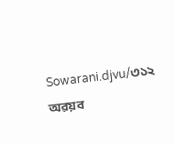Sowarani.djvu/৩১২
অৱয়ব